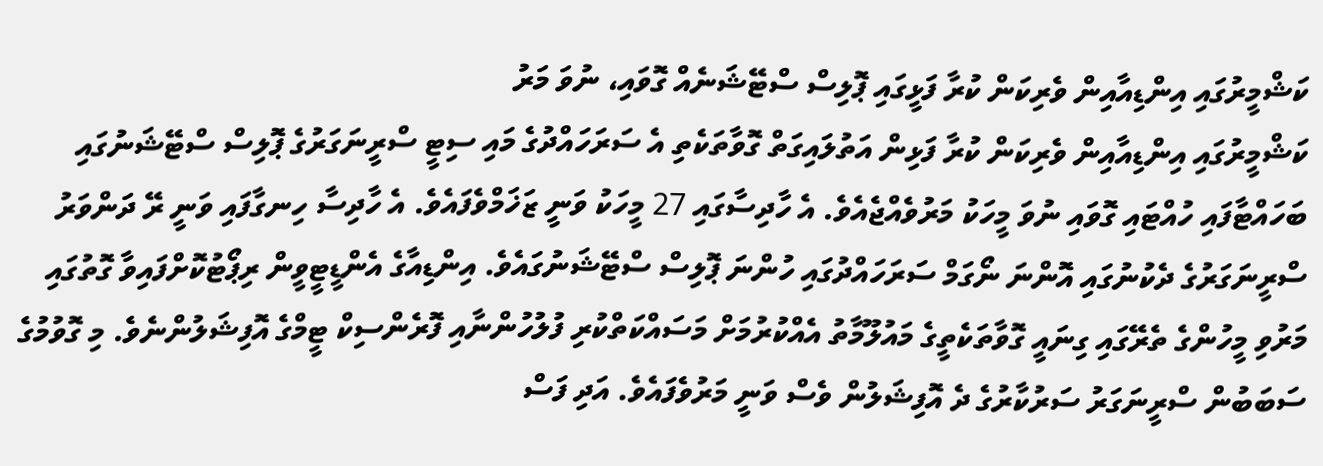ކަޝްމީރުގައި އިންޑިއާއިން ވެރިކަން ކުރާ ފަޅީގައި ޕޮލިސް ސްޓޭޝަނެއް ގޮވައި، ނުވަ މަރު
ކަޝްމީރުގައި އިންޑިއާއިން ވެރިކަން ކުރާ ފަޅިން އަތުލައިގަތް ގޮވާތަކެތި އެ ސަރަހައްދުގެ މައި ސިޓީ ސްރީނަގަރުގެ ޕޮލިސް ސްޓޭޝަނުގައި ބަހައްޓާފައި ހުއްޓައި ގޮވައި ނުވަ މީހަކު މަރުވެއްޖެއެވެ. އެ ހާދިސާގައި 27 މީހަކު ވަނީ ޒަޚަމްވެފައެވެ. އެ ހާދިސާ ހިނގާފައި ވަނީ ރޭ ދަންވަރު ސްރީނަގަރުގެ ދެކުނުގައި އޮންނަ ނޯގަމް ސަރަހައްދުގައި ހުންނަ ޕޮލިސް ސްޓޭޝަނުގައެވެ. އިންޑިއާގެ އެންޑީޓީވީން ރިޕޯޓުކޮށްފައިވާ ގޮތުގައި މަރުވި މީހުންގެ ތެރޭގައި ގިނައީ ގޮވާތަކެތީގެ މައުލޫމާތު އެއްކުރުމަށް މަސައްކަތްކުރި ފުލުހުންނާއި ފޮރެންސިކް ޓީމްގެ އޮފިޝަލުންނެވެ. މި ގޮވުމުގެ ސަބަބުން ސްރީނަގަރު ސަރުކާރުގެ ދެ އޮފިޝަލުން ވެސް ވަނީ މަރުވެފައެވެ. އަދި ފަސް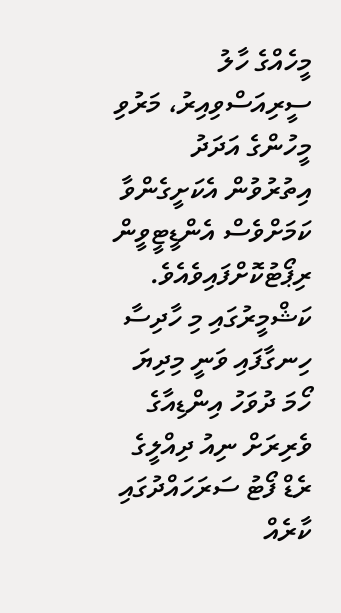މީހެއްގެ ހާލު ސީރިއަސްވިއިރު، މަރުވި މީހުންގެ އަދަދު އިތުރުވުން އެކަށީގެންވާ ކަމަށްވެސް އެންޑީޓީވީން ރިޕޯޓުކޮށްފައިވެއެވެ. ކަޝްމީރުގައި މި ހާދިސާ ހިނގާފައި ވަނީ މިދިޔަ ހޯމަ ދުވަހު އިންޑިއާގެ ވެރިރަށް ނިއު ދިއްލީގެ ރެޑް ފޯޓު ސަރަހައްދުގައި ކާރެއް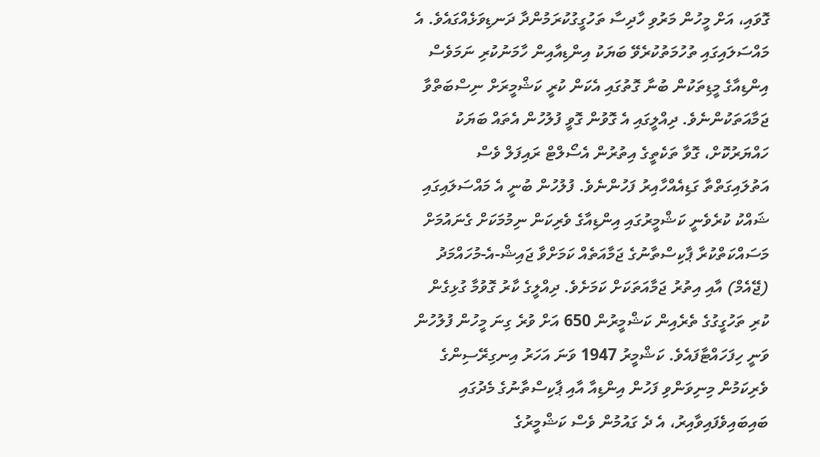ގޮވައި، އަށް މީހުން މަރުވި ހާދިސާ ތަހުގީގުކުރަމުންދާ ދަނޑިވަޅެއްގައެވެ. އެ މައްސަލައިގައި ތުހުމަތުކުރެވޭ ބަޔަކު އިންޑިއާއިން ހާމަނުކުރި ނަމަވެސް އިންޑިއާގެ މީޑިތަކުން ބުނާ ގޮތުގައި އެކަން ކުރީ ކަޝްމީރަށް ނިސްބަތްވާ ޖަމާއަތަކުންނެވެ. ދިއްލީގައި އެ ގޮވުން ގޮވީ ފުލުހުން އެތައް ބަޔަކު ހައްޔަރުކޮށް، ގޮވާ ތަކެތީގެ އިތުރުން އެސޯލްޓް ރައިފަލް ވެސް އަތުލައިގަތްތާ ގަޑިއެއްހާއިރު ފަހުންނެވެ. ފުލުހުން ބުނީ އެ މައްސަލައިގައި ޝައްކު ކުރެވެނީ ކަޝްމީރުގައި އިންޑިއާގެ ވެރިކަން ނިމުމަކަށް ގެނައުމަށް މަސައްކަތްކުރާ ޕާކިސްތާނުގެ ޖަމާއަތެއް ކަމަށްވާ ޖައިޝް-އެ-މުހައްމަދު (ޖޭއެމް) އާއި އިތުރު ޖަމާއަތަކަށް ކަމަށެވެ. ދިއްލީގެ ކާރު ގޮވުމާ ގުޅިގެން ކުރި ތަހުގީގުގެ ތެރެއިން ކަޝްމީރުން 650 އަށް ވުރެ ގިނަ މީހުން ފުލުހުން ވަނީ ހިފަހައްޓާފައެވެ. ކަޝްމީރު 1947 ވަނަ އަހަރު އިނގިރޭސިންގެ ވެރިކަމުން މިނިވަންވި ފަހުން އިންޑިއާ އާއި ޕާކިސްތާނުގެ މެދުގައި ބައިބައިވެފައިވާއިރު، އެ ދެ ގައުމުން ވެސް ކަޝްމީރުގެ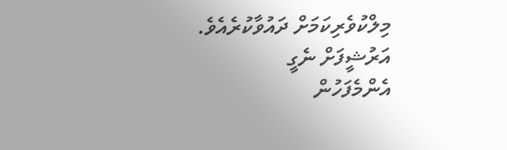މިލްކުވެރިކަމަށް ދައުވާކުރެއެވެ.
އަރުޝީފަށް ނެގީ
އެންމެފަހުން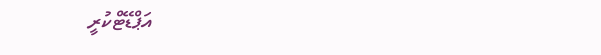އަޕްޑޭޓްކުރީ